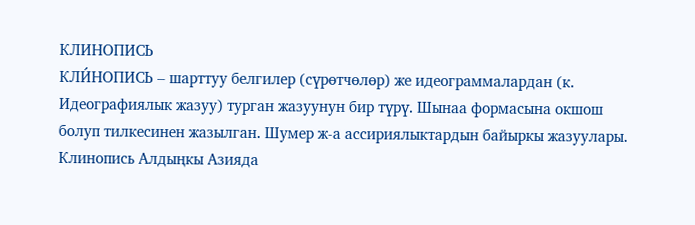КЛИНОПИСЬ
КЛИ́НОПИСЬ – шарттуу белгилер (сүрөтчөлөр) же идеограммалардан (к. Идеографиялык жазуу) турган жазуунун бир түрү. Шынаа формасына окшош болуп тилкесинен жазылган. Шумер ж-а ассириялыктардын байыркы жазуулары. Клинопись Алдыңкы Азияда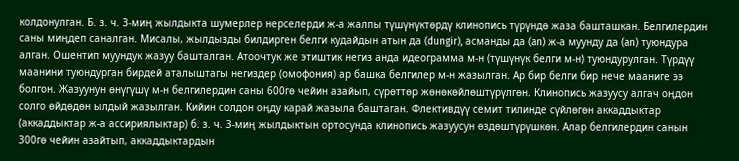колдонулган. Б. з. ч. 3-миң жылдыкта шумерлер нерселерди ж-а жалпы түшүнүктөрдү клинопись түрүндө жаза башташкан. Белгилердин саны миңдеп саналган. Мисалы, жылдызды билдирген белги кудайдын атын да (dungir), асманды да (an) ж-а муунду да (an) туюндура алган. Ошентип муундук жазуу башталган. Атоочтук же этиштик негиз анда идеограмма м-н (түшүнүк белги м-н) туюндурулган. Түрдүү маанини туюндурган бирдей аталыштагы негиздер (омофония) ар башка белгилер м-н жазылган. Ар бир белги бир нече мааниге ээ болгон. Жазуунун өнүгүшү м-н белгилердин саны 600гө чейин азайып, сүрөттөр жөнөкөйлөштүрүлгөн. Клинопись жазуусу алгач оңдон солго өйдөдөн ылдый жазылган. Кийин солдон оңду карай жазыла баштаган. Флективдүү семит тилинде сүйлөгөн аккаддыктар (аккаддыктар ж-а ассириялыктар) б. з. ч. 3-миң жылдыктын ортосунда клинопись жазуусун өздөштүрүшкөн. Алар белгилердин санын 300гө чейин азайтып, аккаддыктардын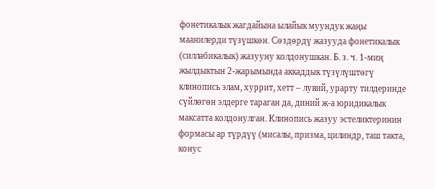фонетикалык жагдайына ылайык муундук жаңы маанилерди түзүшкөн. Сөздөрдү жазууда фонетикалык (силлабикалык) жазууну колдонушкан. Б. з. ч. 1-миң жылдыктын 2-жарымында аккаддык түзүлүштөгү клинопись элам, хуррит, хетт – лувий, урарту тилдеринде сүйлөгөн элдерге тараган да, диний ж-а юридикалык максатта колдонулган. Клинопись жазуу эстеликтеринин формасы ар түрдүү (мисалы, призма, цилиндр, таш такта, конус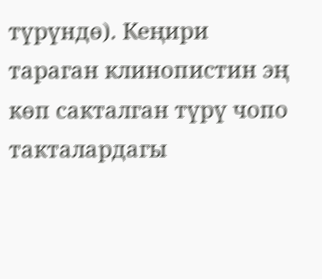түрүндө). Кеңири тараган клинопистин эң көп сакталган түрү чопо такталардагы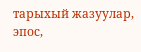тарыхый жазуулар, эпос,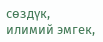сөздүк, илимий эмгек,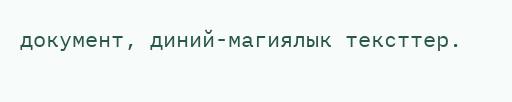документ, диний-магиялык тексттер.